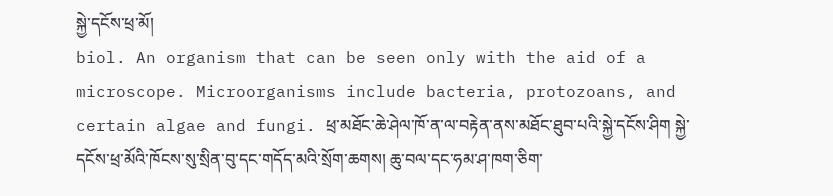སྐྱེ་དངོས་ཕྲ་མོ།
biol. An organism that can be seen only with the aid of a microscope. Microorganisms include bacteria, protozoans, and certain algae and fungi. ཕྲ་མཐོང་ཆེ་ཤེལ་ཁོ་ན་ལ་བརྟེན་ནས་མཐོང་ཐུབ་པའི་སྐྱེ་དངོས་ཤིག སྐྱེ་དངོས་ཕྲ་མོའི་ཁོངས་སུ་སྲིན་བུ་དང་གདོད་མའི་སྲོག་ཆགས། ཆུ་བལ་དང་ཧམ་ཤ་ཁག་ཅིག་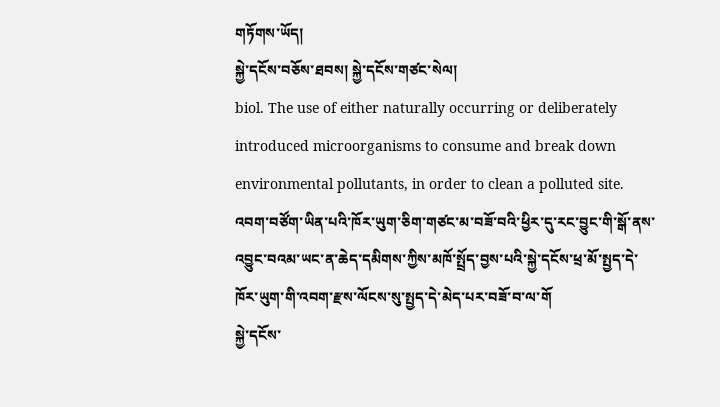གཏོགས་ཡོད།
སྐྱེ་དངོས་བཅོས་ཐབས། སྐྱེ་དངོས་གཙང་སེལ།
biol. The use of either naturally occurring or deliberately introduced microorganisms to consume and break down environmental pollutants, in order to clean a polluted site. འབག་བཙོག་ཡིན་པའི་ཁོར་ཡུག་ཅིག་གཙང་མ་བཟོ་བའི་ཕྱིར་དུ་རང་བྱུང་གི་སྒོ་ནས་འབྱུང་བའམ་ཡང་ན་ཆེད་དམིགས་ཀྱིས་མཁོ་སྤྲོད་བྱས་པའི་སྐྱེ་དངོས་ཕྲ་མོ་སྤྱད་དེ་ཁོར་ཡུག་གི་འབག་རྫས་ལོངས་སུ་སྤྱད་དེ་མེད་པར་བཟོ་བ་ལ་གོ
སྐྱེ་དངོས་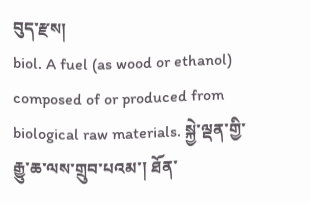བུད་རྫས།
biol. A fuel (as wood or ethanol) composed of or produced from biological raw materials. སྐྱེ་ལྡན་གྱི་རྒྱུ་ཆ་ལས་གྲུབ་པའམ་། ཐོན་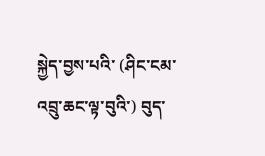སྐྱེད་བྱས་པའི་ (ཤིང་ངམ་འབྲུ་ཆང་ལྟ་བུའི་) བུད་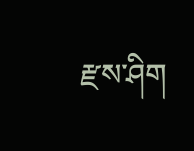རྫས་ཤིག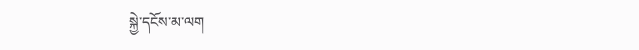སྐྱེ་དངོས་མ་ལག